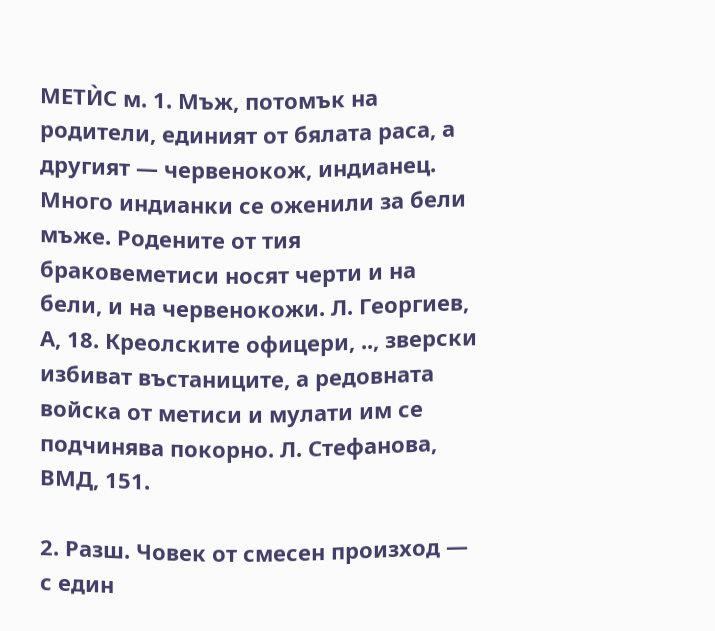МЕТЍС м. 1. Мъж, потомък на родители, единият от бялата раса, а другият — червенокож, индианец. Много индианки се оженили за бели мъже. Родените от тия браковеметиси носят черти и на бели, и на червенокожи. Л. Георгиев, А, 18. Креолските офицери, .., зверски избиват въстаниците, а редовната войска от метиси и мулати им се подчинява покорно. Л. Стефанова, ВМД, 151.

2. Разш. Човек от смесен произход — с един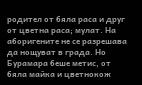родител от бяла раса и друг от цветна раса; мулат. На аборигените не се разрешава да нощуват в града. Но Бурамара беше метис, от бяла майка и цветнокож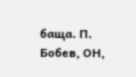баща. П. Бобев, ОН,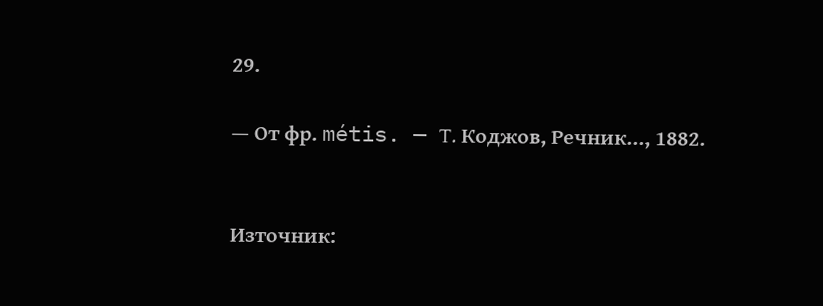29.

— От фр. métis. — Τ. Коджов, Речник..., 1882.


Източник: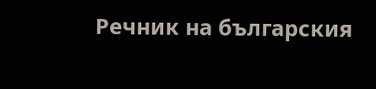Речник на българския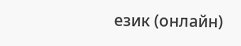език (онлайн)